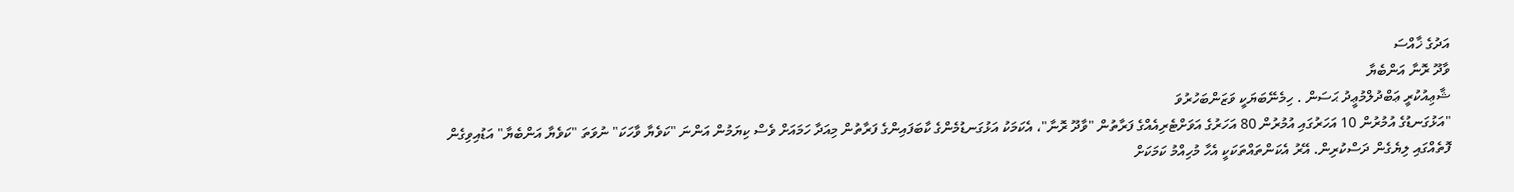އަދުގެ ޚާއްސަ
ވާދޫ ރޮނާ އަންބެޔާ
ޝާޢިއުކުރީ ޢަބްދުލްމުޢީދު ޙަސަން . ހިމެނޭބަޔަކީ ވަޒަންބަހުރުވަ
"އަޅުގަނޑުގެ އުމުރުން 10 އަހަރުގައި އުމުރުން 80 އަހަރުގެ އަވަށްޓެރިއެއްގެ ފަރާތުން "ވާދޫ ރޮނާ"، އެކަމަކު އަޅުގަނޑުމެންގެ ކާބަފައިންގެ ފަރާތުން މިއަދާ ހަމައަށް ވެސް ކިޔަމުން އަންނަ "ކަވެޔާ ވާހަކަ" ނުވަތަ "ކަވެޔާ އަންބެޔާ" އަޑުއިވިގެން ފޮތެއްގައި ލިޔެގެން ދަސްކުރިން. އޭރު އެކަންތައްތަކަކީ އެހާ މުހިއްމު ކަމަކަށް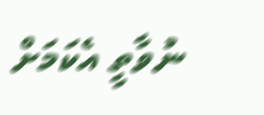ނުވާތީ އެކަމަށް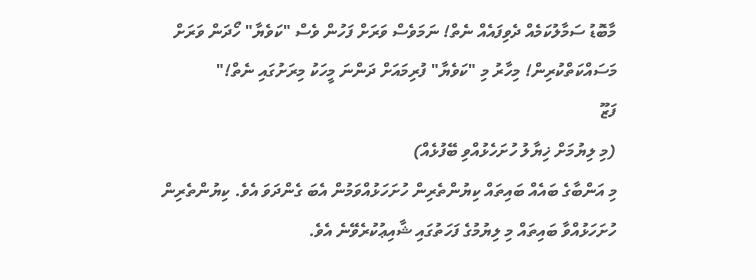މާބޮޑު ސަމާލުކަމެއް ދެވިފައެއް ނެތް! ނަމަވެސް ވަރަށް ފަހުން ވެސް "ކަވެޔާ" ހޯދަން ވަރަށް މަސައްކަތްކުރިން! މިހާރު މި "ކަވެޔާ" ފުރިމައަށް ދަންނަ މީހަކު މިރަށުގައި ނެތް!"
ފަޒޫ
(މި ލިޔުމަށް ޚިޔާލު ހުށަހެޅުއްވި ބޭފުޅެއް)
މި އަންބާގެ ބައެއް ބައިތައް ކިޔުންތެރިން ހުށަހަޅުއްވަމުން އެބަ ގެންދަވަ އެވެ. ކިޔުންތެރިން ހުށަހަޅުއްވާ ބައިތައް މި ލިޔުމުގެ ފަހަތުގައި ޝާއިޢުކުރެވޭނެ އެވެ.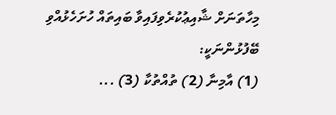މިހާތަނަށް ޝާއިޢުކުރެވިފައިވާ ބައިތައް ހުށަހެޅުއްވި ބޭފުޅުންނަކީ:
(1) އާމިނާ (2) ތުއްތުކާ (3) ...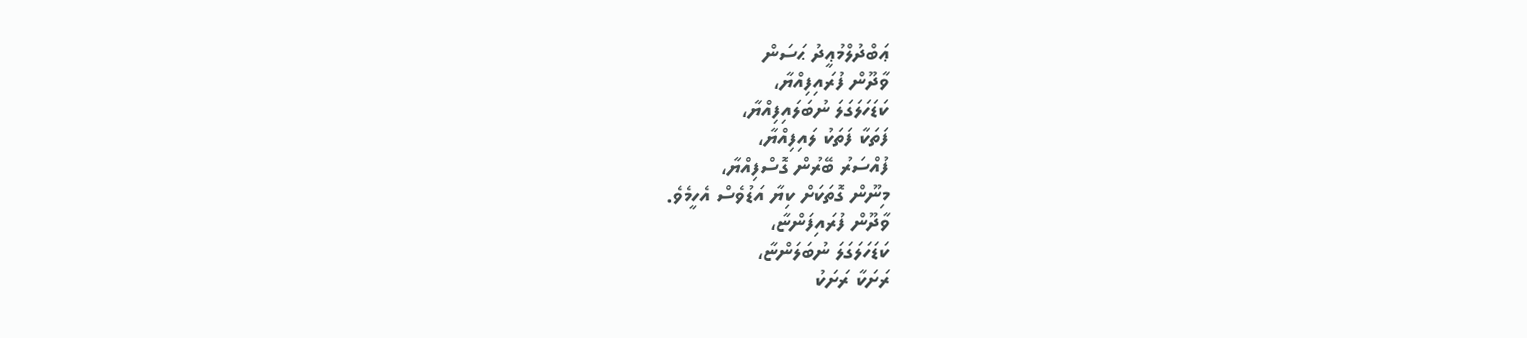ޢަބްދުލްމުޢީދު ޙަސަން
ވާދޫން ފުރައިފިއްޔާ،
ކަޑަހަލަގަލަ ނުބަލައިފިއްޔާ،
ފަތަކާ ފަތަކު ލައިފިއްޔާ،
ފުއްސަރު ބޭރުން ގޮސްފިއްޔާ،
މިނޫން ގޮތަކަށް ކިޔާ އަޑުވެސް އެހީމެވެ.
ވާދޫން ފުރައިފަންޏާ،
ކަޑަހަލަގަލަ ނުބަލަންޏާ،
ރަށަކާ ރަށަކު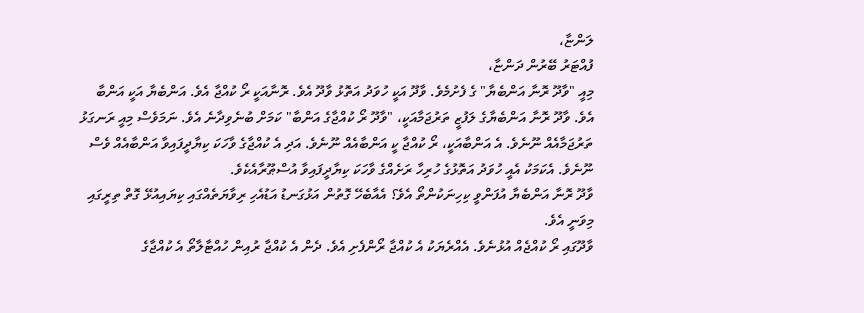ލަންޏާ،
ފުއްޓަރު ބޭރުން ދަންޏާ،
މިއީ "ވާދޫ ރޮނާ އަންބެޔާ" ގެ ފެށުމެވެ. ވާދޫ އަކީ ހުވަދު އަތޮޅު ވާދޫ އެވެ. ރޮނާއަކީ ރޯ ކުއްޖާ އެވެ. އަންބެޔާ އަކީ އަންބާ އެވެ. ވާދޫ ރޮނާ އަންބެޔާގެ ލަފުޒީ ތަރުޖަމާއަކީ، "ވާދޫ ރޯ ކުއްޖާގެ އަންބާ" ކަމަށް ބުނެވިދާނެ އެވެ. ނަމަވެސް މިއީ ރަނގަޅު ތަރުޖަމާއެއް ނޫނެވެ. އެ އަންބާއަކީ، ރޯ ކުއްޖާ ކީ އަންބާއެއް ނޫނެވެ. އަދި އެ ކުއްޖާގެ ވާހަކަ ކިޔާދީފައިވާ އަންބާއެއް ވެސް ނޫނެވެ. އެކަމަކު އެއީ ހުވަދު އަތޮޅުގެ ހުރިހާ ރަށެއްގެ ވާހަކަ ކިޔާދީފައިވާ އުސްޠޫރާއެކެވެ.
ވާދޫ ރޮނާ އަންބެޔާ އުފަންވީ ކިހިނަކުންތޯ އެވެ؟ އެއާބެހޭ ގޮތުން އަޅުގަނޑު އަޑުއެހި ރިވާޔަތެއްގައި ކިޔައިއުޅޭ ގޮތް ތިރީގައި މިވަނީ އެވެ.
ވާދޫގައި ރޯ ކުއްޖެއް އުޅުނެވެ. އެއްރެޔަކު އެ ކުއްޖާ ރޯންފެށި އެވެ. ދެން އެ ކުއްޖާ ރުއިން ހުއްޓާލާތޯ އެ ކުއްޖާގެ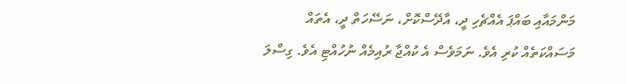މަންމައާއި ބައްޕަ އެއްޗެހި ދީ، އާދޭސްކޮށް، ނަސޭހަތް ދީ، އެތައް މަސައްކަތެއް ކުރި އެވެ. ނަމަވެސް އެ ކުއްޖާ ރުއިމެއް ނުހުއްޓި އެވެ. ގިސްލަ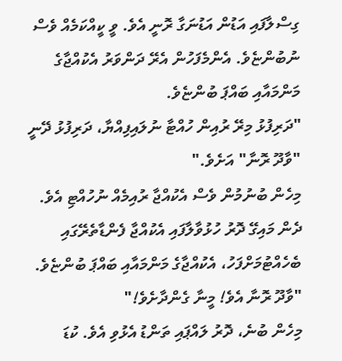ގިސްލާފައި އަޑުން އަޑުނަގާ ރޮނީ އެވެ. ވީ ކީއްކަމެއް ވެސް ނުބުންޏެވެ. އެންމެފަހުން އެރޭ ދަންވަރު އެކުއްޖާގެ މަންމައާއި ބައްޕަ ބުންޏެވެ.
"ދަރިފުޅު މިރޭ ރުއިން ހުއްޓާ ނުލައިފިއްޔާ، ދަރިފުޅު ދޭނީ "ވާދޫ ރޮނާ" އަށެވެ."
މިހެން ބުނުމުން ވެސް އެކުއްޖާ ރުއިމެއް ނުހުއްޓި އެވެ.
ދެން މައިގޭ ދޮރު ހުޅުވާލާފައި އެކުއްޖާ ފެންޑާތެރޭގައި ބެހެއްޓުމަށްފަހު، އެކުއްޖާގެ މަންމައާއި ބައްޕަ ބުންޏެވެ.
"ވާދޫ ރޮނާ އެވެ! މީނާ ގެންދާށެވެ!"
މިހެން ބުނެ، ދޮރު ލައްޕައި ތަންޑު އެޅުވި އެވެ. ކުޑަ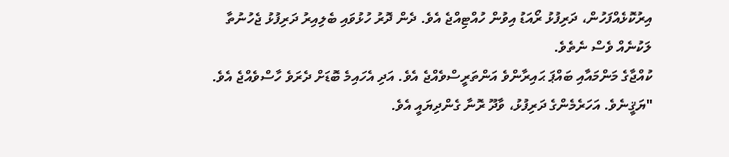އިރުކޮޅެއްފަހުން، ދަރިފުޅު ރޯއަޑު އިވުން ހުއްޓިއްޖެ އެވެ. ދެން ދޮރު ހުޅުވައި ބެލިއިރު ދަރިފުޅު ޖެހުނުތާ ލަކުނެއް ވެސް ނެތެވެ.
ކުއްޖާގެ މަންމައާއި ބައްޕަ ޙައިރާންވެ އަންތަރީސްވެއްޖެ އެވެ. އަދި އެހައިމެ ބޮޑަށް ދެރަވެ ހާސްވެއްޖެ އެވެ.
"ޔަޤީނެވެ. އަހަރެމެންގެ ދަރިފުޅު، ވާދޫ ރޮނާ ގެންދިޔައީ އެވެ.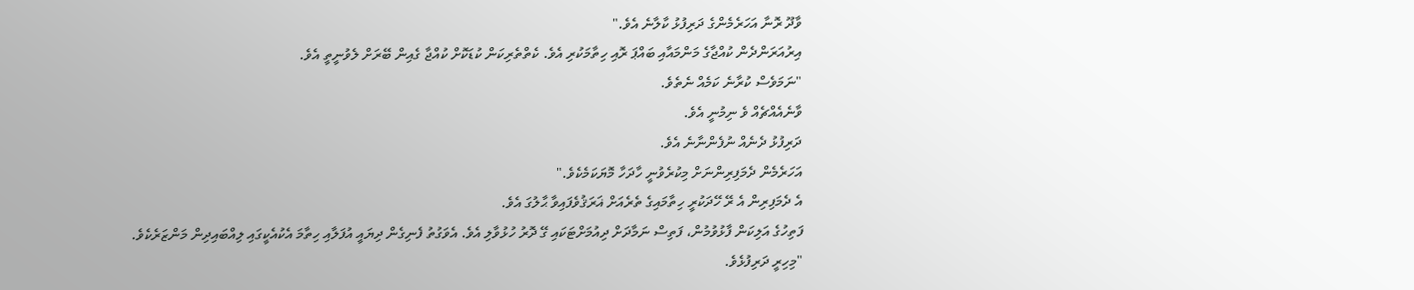ވާދޫ ރޮނާ އަހަރެމެންގެ ދަރިފުޅު ކާލާނެ އެވެ."
އިރުއަރަންދެން ކުއްޖާގެ މަންމައާއި ބައްޕަ ރޮއި ހިތާމަކުރި އެވެ. ކެތްތެރިކަން ކުޑަކޮށް ކުއްޖާ ގެއިން ބޭރަށް ލެވުނީތީ އެވެ.
"ނަމަވެސް ކުރާނެ ކަމެއް ނެތެވެ.
ވާނެއެއްޗެއް ވެ ނިމުނީ އެވެ.
ދަރިފުޅު ދެނެއް ނުފެންނާނެ އެވެ.
އަހަރެމެން ދެމަފިރިންނަށް މިކުރެވުނީ ހާދަހާ މޮޔަކަމެކެވެ."
އެ ދެމަފިރިން އެ ރޭ ހޭދަކުރީ ހިތާމައިގެ ތެރެއަށް ޣަރަޤުވެފައިވާ ޙާލުގަ އެވެ.
ފަތިހުގެ އަލިކަން ފާޅުވުމުން، ފަތިސް ނަމާދަށް ދިއުމަށްޓަކައި ގޭ ދޮރު ހުޅުވާލި އެވެ. އެވަގުތު ފެނިގެން ދިޔައީ އުފަލާއި ހިތާމަ އެކުއެކީގައި ލިއްބައިދިން މަންޒަރެކެވެ.
"މިހިރީ ދަރިފުޅެވެ.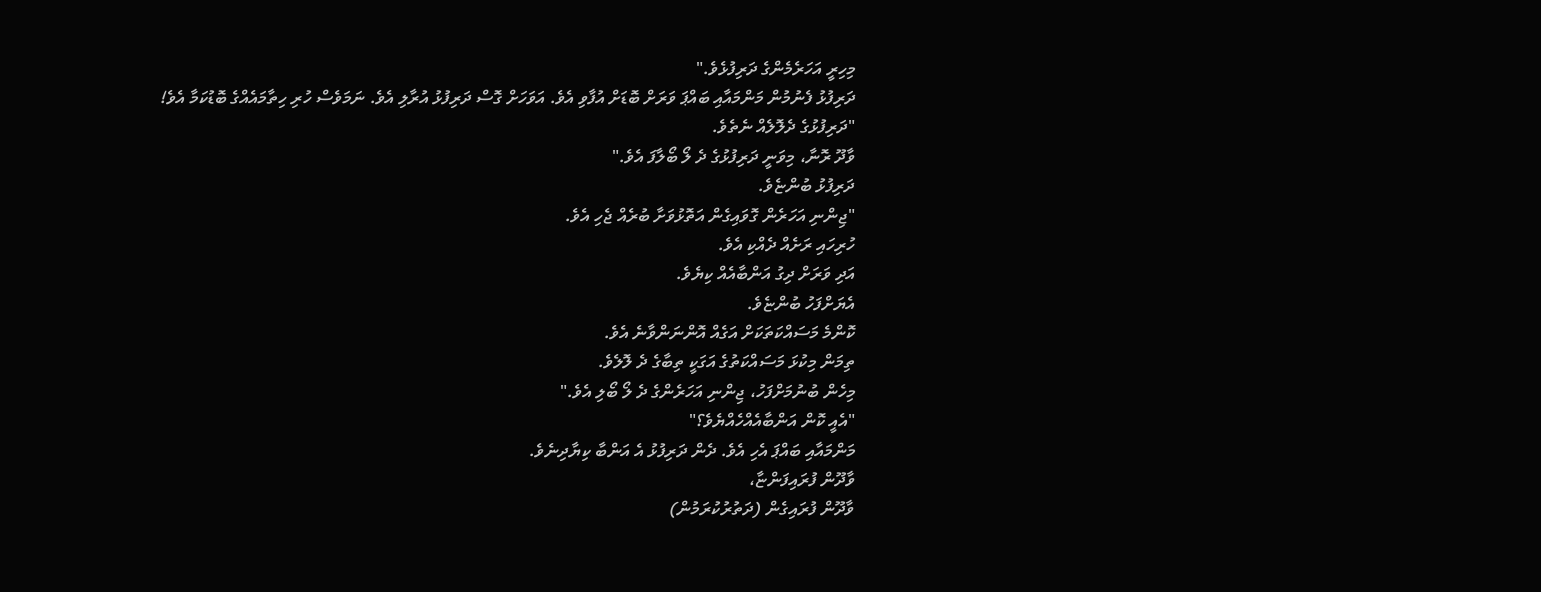މިހިރީ އަހަރެމެންގެ ދަރިފުޅެވެ."
ދަރިފުޅު ފެނުމުން މަންމައާއި ބައްޕަ ވަރަށް ބޮޑަށް އުފާވި އެވެ. އަވަހަށް ގޮސް ދަރިފުޅު އުރާލި އެވެ. ނަމަވެސް ހުރި ހިތާމައެއްގެ ބޮޑުކަމާ އެވެ!
"ދަރިފުޅުގެ ދެލޮލެއް ނެތެވެ.
ވާދޫ ރޮނާ، މިވަނީ ދަރިފުޅުގެ ދެ ލޯ ބޯލާފަ އެވެ."
ދަރިފުޅު ބުންޏެވެ.
"ޖިންނި އަހަރެން ގޮވައިގެން އަތޮޅުވަށާ ބުރެއް ޖެހި އެވެ.
ހުރިހައި ރަށެއް ދެއްކި އެވެ.
އަދި ވަރަށް ދިގު އަންބާއެއް ކިޔެވެ.
އެޔަށްފަހު ބުންޏެވެ.
ކޮންމެ މަސައްކަތަކަށް އަގެއް އޮންނަންވާނެ އެވެ.
ތިމަން މިކުޅަ މަސައްކަތުގެ އަގަކީ ތިބާގެ ދެ ލޮލެވެ.
މިހެން ބުނުމަށްފަހު، ޖިންނި އަހަރެންގެ ދެ ލޯ ބޯލި އެވެ."
"އެއީ ކޮން އަންބާއެއްހެއްޔެވެ؟"
މަންމައާއި ބައްޕަ އެހި އެވެ. ދެން ދަރިފުޅު އެ އަންބާ ކިޔާދިނެވެ.
ވާދޫން ފުރައިފަންޏާ،
ވާދޫން ފުރައިގެން (ދަތުރުކުރަމުން)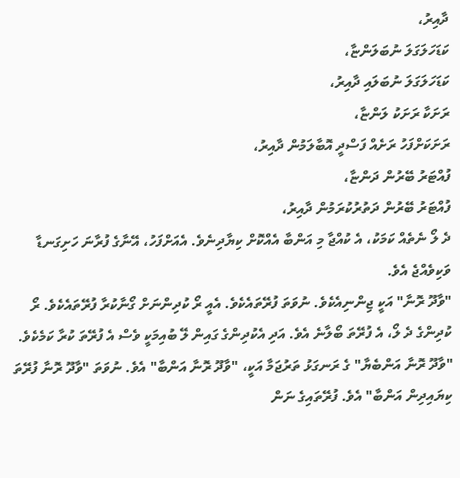ދާއިރު،
ކަޑަހަލަގަލަ ނުބަލަންޏާ،
ކަޑަހަލަގަލަ ނުބަލައި ދާއިރު،
ރަށަކާ ރަށަކު ލަންޏާ،
ރަށަކަށްފަހު ރަށެއް ފަސްދީ އޮބާލަމުން ދާއިރު،
ފުއްޓަރު ބޭރުން ދަންޏާ،
ފުއްޓަރު ބޭރުން ދަތުރުކުރަމުން ދާއިރު،
ދެ ލޯ ނެތެއް ކަމަކު، އެ ކުއްޖާ މި އަންބާ އެއްކޮށް ކިޔާދިނެވެ. އެއަށްފަހު، އޭނާގެ ފުރާނަ ހަށިގަނޑާ ވަކިވެއްޖެ އެވެ.
"ވާދޫ ރޮނާ" އަކީ ޖިންނިއެކެވެ. ނުވަތަ ފުރޭތައެކެވެ. އެއީ ރޯ ކުދިންނަށް ގޯނާކުރާ ފުރޭތައެކެވެ. ރޯ ކުދިންގެ ދެ ލޯ، އެ ފުރޭތަ ބޯލާނެ އެވެ. އަދި އެކުދިންގެ ގައިން ލޭ ބުއިމަކީ ވެސް އެ ފުރޭތަ ކުރާ ކަމެކެވެ.
"ވާދޫ ރޮނާ އަންބެޔާ" ގެ ރަނގަޅު ތަރުޖަމާ އަކީ، "ވާދޫ ރޮނާ އަންބާ" އެވެ. ނުވަތަ "ވާދޫ ރޮނާ ފުރޭތަ ކިޔައިދިން އަންބާ" އެވެ. ފުރޭތައިގެ ނަން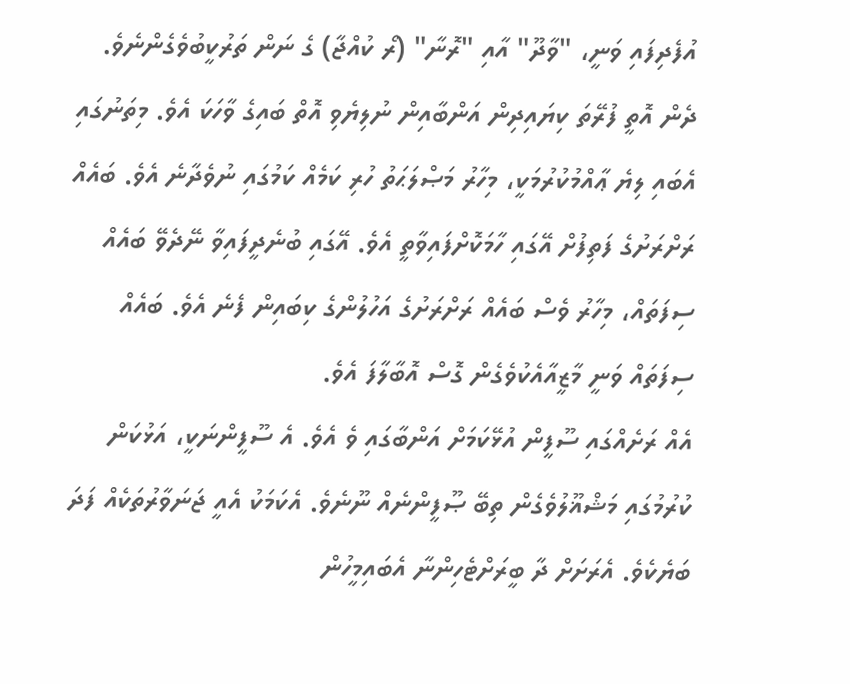އުފެދިފައި ވަނީ، "ވާދޫ" އާއި "ރޮނާ" (ރޯ ކުއްޖާ) ގެ ނަން ތަރުކީބުވެގެންނެވެ.
ދެން އޮތީ ފުރޭތަ ކިޔައިދިން އަންބާއިން ނުލިޔެވި އޮތް ބައިގެ ވާހަކަ އެވެ. މިތަނުގައި އެބައި ލިޔެ ޢާއްމުކުރުމަކީ، މިހާރު މަޞްލަޙަތު ހުރި ކަމެއް ކަމުގައި ނުވެދާނެ އެވެ. ބައެއް ރަށްރަށުގެ ފަތިފުށް އޭގައި ހާމަކޮށްފައިވާތީ އެވެ. އޭގައި ބުނެދީފައިވާ ނޭދެވޭ ބައެއް ސިފަތައް، މިހާރު ވެސް ބައެއް ރަށްރަށުގެ އަހުލުންގެ ކިބައިން ފެނެ އެވެ. ބައެއް ސިފަތައް ވަނީ މާޒީއާއެކުވެގެން ގޮސް އޮބާލާފަ އެވެ.
އެއް ރަށެއްގައި ސޫފީން އުޅޭކަމަށް އަންބާގައި ވެ އެވެ. އެ ސޫފީންނަކީ، އަޅުކަން ކުރުމުގައި މަޝްޣޫލުވެގެން ތިބޭ ޞޫފީންނެއް ނޫނެވެ. އެކަމަކު އެއީ ޖަނަވާރުތަކެއް ފަދަ ބަޔެކެވެ. އެރަށަށް ދާ ބީރަށްޓެހިންނާ އެބައިމީހުން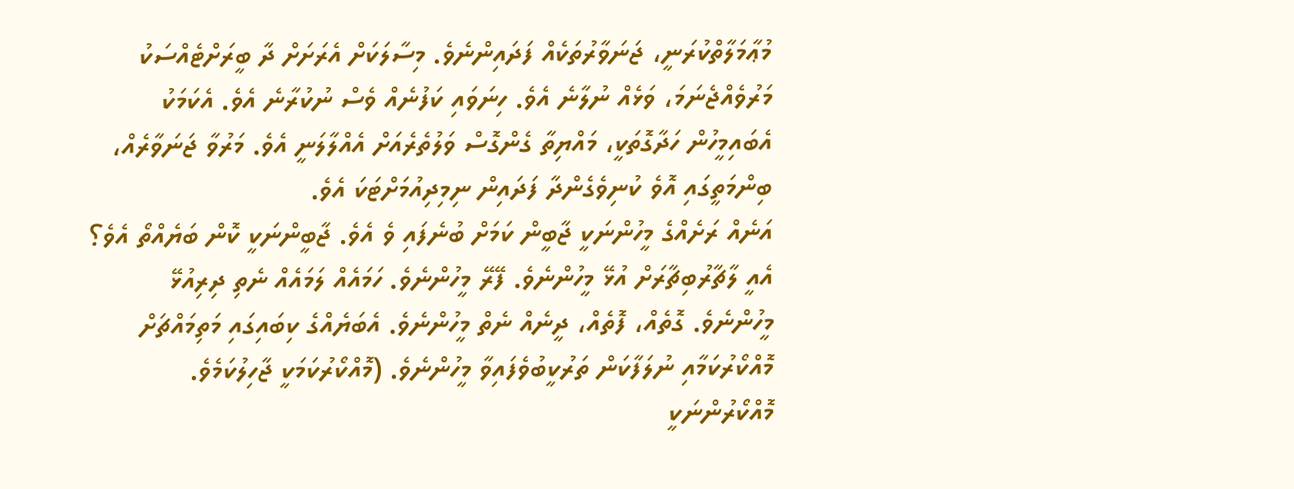މުޢާމަލާތްކުރަނީ، ޖަނަވާރުތަކެއް ފަދައިންނެވެ. މިސާލަކަށް އެރަށަށް ދާ ބީރަށްޓެއްސަކު މަރުވެއްޖެނަމަ، ވަޅެއް ނުލާނެ އެވެ. ހިނަވައި ކަފުނެއް ވެސް ނުކުރާނެ އެވެ. އެކަމަކު އެބައިމީހުން ހަދާގޮތަކީ، މައްޔިތާ ގެންގޮސް ވަލުތެރެއަށް އެއްލާލަނީ އެވެ. މަރުވާ ޖަނަވާރެއް، ބިންމަތީގައި އޮވެ ކުނިވެގެންދާ ފަދައިން ނިމިދިއުމަށްޓަކަ އެވެ.
އަނެއް ރަށެއްގެ މީހުންނަކީ ޖާބީން ކަމަށް ބުނެފައި ވެ އެވެ. ޖާބީންނަކީ ކޮން ބަޔެއްތޯ އެވެ؟ އެއީ ލާޗާރުބިޗާރަށް އުޅޭ މީހުންނެވެ. ފޭރޭ މީހުންނެވެ. ހަމައެއް ލަމައެއް ނެތި ދިރިއުޅޭ މީހުންނެވެ. ގޮތެއް، ފޮތެއް، ދީނެއް ނެތް މީހުންނެވެ. އެބަޔެއްގެ ކިބައިގައި މަތިމައްޗަށް މޮއްކޯރުކަމާއި ނުލަފާކަން ތަރުކީބުވެފައިވާ މީހުންނެވެ. (މޮއްކޯރުކަމަކީ ޖާހިލުކަމެވެ. މޮއްކޯރުންނަކީ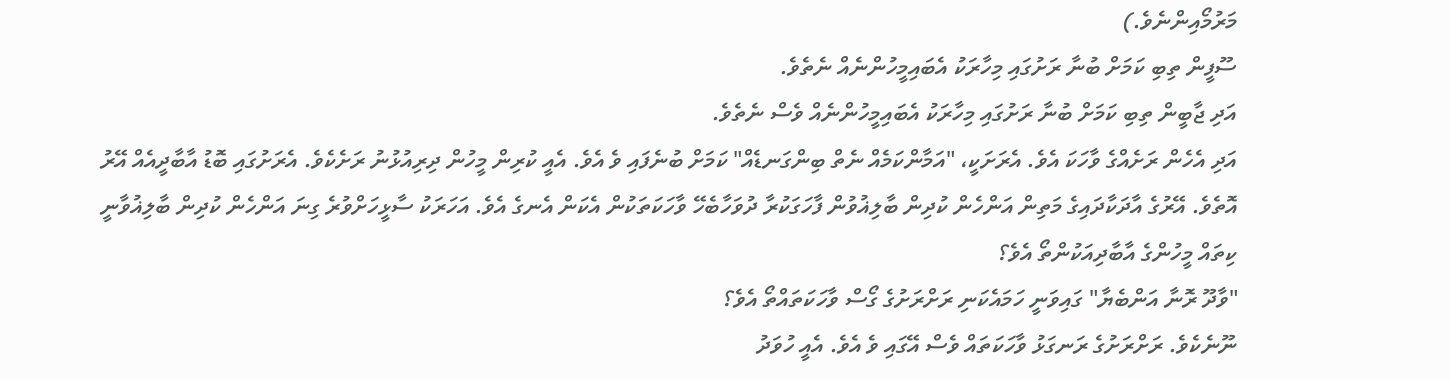މަރުމޯއިންނެވެ.)
ސޫފީން ތިބި ކަމަށް ބުނާ ރަށުގައި މިހާރަކު އެބައިމީހުންނެއް ނެތެވެ.
އަދި ޖާބީން ތިބި ކަމަށް ބުނާ ރަށުގައި މިހާރަކު އެބައިމީހުންނެއް ވެސް ނެތެވެ.
އަދި އެހެން ރަށެއްގެ ވާހަކަ އެވެ. އެރަށަކީ، "އަމާންކަމެއް ނެތް ބިންގަނޑެއް" ކަމަށް ބުނެފައި ވެ އެވެ. އެއީ ކުރިން މީހުން ދިރިއުޅުނު ރަށެކެވެ. އެރަށުގައި ބޮޑު އާބާދީއެއް އޭރު އޮތެވެ. އޭރުގެ އާދަކާދައިގެ މަތިން އަންހެން ކުދިން ބާލިޣުވުން ފާހަގަކުރާ ދުވަހާބެހޭ ވާހަކަތަކުން އެކަން އެނގެ އެވެ. އަހަރަކު ސާޅީހަށްވުރެ ގިނަ އަންހެން ކުދިން ބާލިޣުވާނީ ކިތައް މީހުންގެ އާބާދިއަކުންތޯ އެވެ؟
"ވާދޫ ރޮނާ އަންބެޔާ" ގައިވަނީ ހަމައެކަނި ރަށްރަށުގެ ގޯސް ވާހަކަތައްތޯ އެވެ؟
ނޫނެކެވެ. ރަށްރަށުގެ ރަނގަޅު ވާހަކަތައް ވެސް އޭގައި ވެ އެވެ. އެއީ ހުވަދު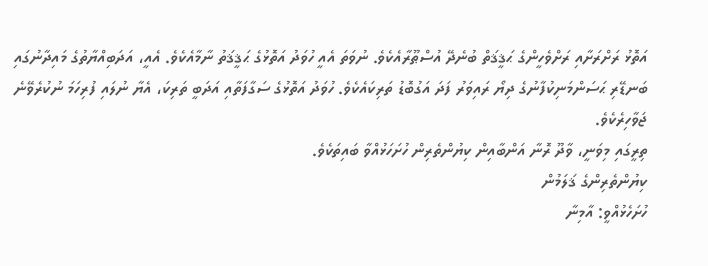އަތޮޅު ރަށްރަށާއި ރަށްވެހީންގެ ޙަޤީޤަތް ބުނެދޭ އުސްޠޫރާއެކެވެ. ނުވަތަ އެއީ ހުވަދު އަތޮޅުގެ ޙަޤީޤަތު ނާމާއެކެވެ. އެއީ، އަދަބިއްޔާތުގެ މައިދާނުގައި ބަނޑޭރި ޙަސަންމަނިކުފާނުގެ ދިޔޯ ރައިވަރު ފަދަ އަގުބޮޑު ތަރިކައެކެވެ. ހުވަދު އަތޮޅުގެ ސަގާފަތާއި އަދަބީ ތަރިކަ، އެޔާ ނުލައި ފުރިހަމަ ނުކުރެވޭނެ ޖަވާހިރެކެވެ.
ތިރީގައި މިވަނީ، ވާދޫ ރޮނާ އަންބާއިން ކިޔުންތެރިން ހުށަހަޅުއްވާ ބައިތަކެވެ.
ކިޔުންތެރިންގެ ޤަލަމުން
ހުށަހެޅުއްވީ: އާމިނާ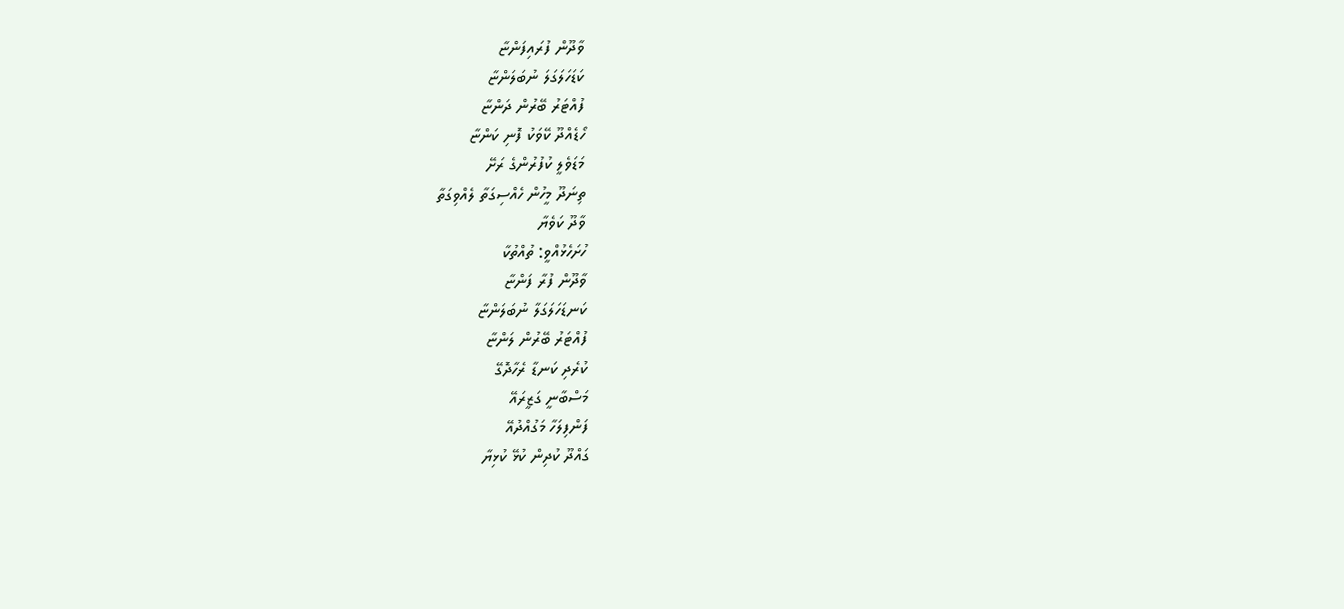ވާދޫން ފުރައިފަންޏާ
ކަޑަހަލަގަލަ ނުބަލަންޏާ
ފުއްޓަރު ބޭރުން ދަންޏާ
ހޯޑެއްދޫ ކޭވަކު ފޮނި ކަންޏާ
މަޑަވެލީ ކުފުރުންގެ ރަށޭ
ތިނަދޫ މީހުން ހެއްސިގަތާ ލެއްވިގަތާ
ވާދޫ ކަވެޔާ
ހުށަހެޅުއްވީ: ތުއްތުކާ
ވާދޫން ފުރާ ފަންޏާ
ކަނޑަހަލަގަލާ ނުބަލަންޏާ
ފުއްޓަރު ބޭރުން ލަންޏާ
ކުރެދި ކަނޑާ ރެހާދޮގޭ
މަސްބާނީ ގަޒީރައޭ
ފަންފިލަހާ މަގުއްދުއޭ
ގައްދޫ ކުދިން ކުޅޭ ކުޅިޔާ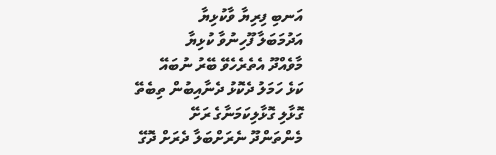އަނބި ފިރިޔާ ވާކުޅިޔާ
އަދުމަބަލާ ފޫހިނުވާ ކުޅިޔާ
މާވެއްދޫ އެތެރެހެވޭ ބޭރު ނުބައޭ
ކަޅެ ހަމަލު ދެކޮޅު ދެނާއިބުން ތިބެތޭ
ގޮޅާލި ގޮޅާލިކަމަނާގެ ރަށޭ
މެންތަންދޫ ނެރަށްބަލާ ދެރަށް ދޮގޭ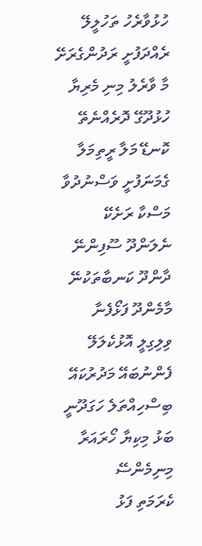ހުޅުވާރެހު ތަހުލީލޭ
ރެއްދަފުށީ ރަދުންގެރަށޭ
މާ ވާރެލު މިނި މެރިޔާ
ހުޅުދޫގޭ ދޮރެއްނެތޭ
ކޮނޑޭ މަލާ ރީތިމަލާ
ގެމަނަފުށީ ވަސްނުދުވާ މަސްކާ ރަށެކޭ
ނެލަންދޫ ސޫފިންނޭ
ދާންދޫ ކަނބާތަކުނޭ
މާމެންދޫ ފަޅޯފެނާ
ވިލިގިލީ އޮޅުކެލަލޭ
ފެންނުބައޭ މަދުރުކައޭ
ބިސްހިއްތަލެ ހަގަދޫނީ
ބަޅު މިކިޔާ ހޯރައަރާ މިނިމެންސޭ
ކެރަމަތި ފަޅު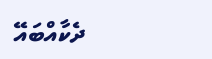ދެކާއްބައޭ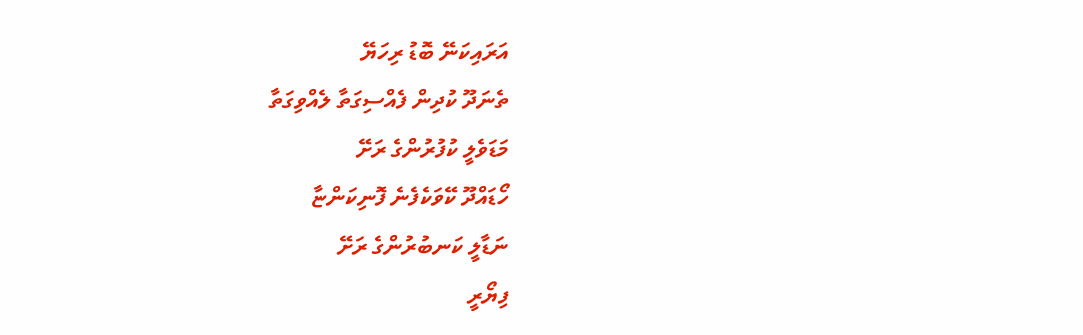އަރައިކަނޭ ބޮޑު ރިހަޔޭ
ތެނަދޫ ކުދިން ފެއްސިގަތާ ލެއްވިގަތާ
މަޑަވެލީ ކުފުރުންގެ ރަށޭ
ހޯޑައްދޫ ކޭވަކެފެނެ ފޮނިކަންޏާ
ނަޑާލީ ކަނބުރުންގެ ރަށޭ
ފިޔޯރީ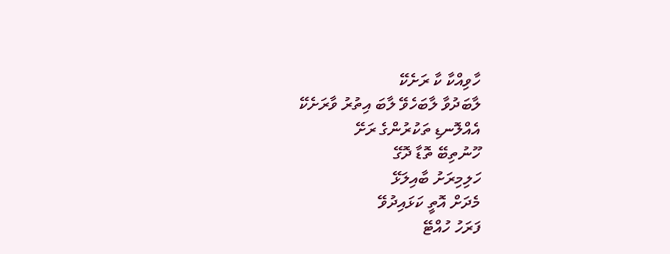ހާވިއްކާ ކާ ރަށެކޭ
ލާބަދުވާ ލާބަހެވޭ ލާބަ އިތުރު ވާރަށެކޭ
އެއްލޮނޑި ތަކުރުންގެ ރަށޭ
ހޫނުތިބޭ ތޮޑާ ދޮގޭ
ހަލިމިރަށު ބާއިލަޅޭ
މެދަށް އޮތީ ކަޅައިދުވޭ
ފަރަހު ހުއްޓޭ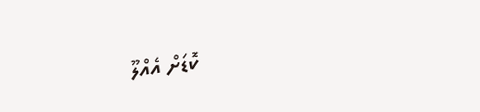ކޮޑަށް އެއްލޫ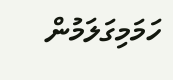ހަމަމިގަލަމުން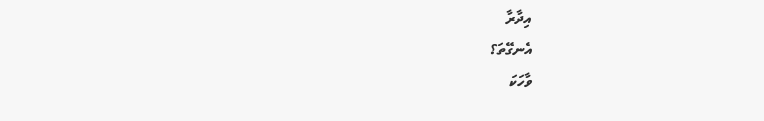އިދާރާ
އެނގޭތަ؟
ވާހަކަ